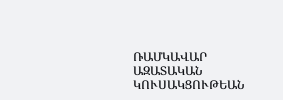ՌԱՄԿԱՎԱՐ ԱԶԱՏԱԿԱՆ ԿՈՒՍԱԿՑՈՒԹԵԱՆ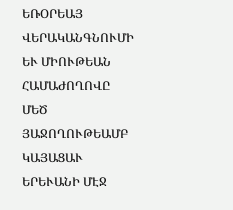ԵՌՕՐԵԱՅ ՎԵՐԱԿԱՆԳՆՈՒՄԻ ԵՒ ՄԻՈՒԹԵԱՆ ՀԱՄԱԺՈՂՈՎԸ ՄԵԾ ՅԱՋՈՂՈՒԹԵԱՄԲ ԿԱՅԱՑԱՒ ԵՐԵՒԱՆԻ ՄԷՋ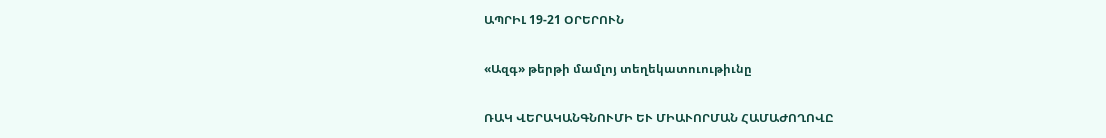ԱՊՐԻԼ 19-21 ՕՐԵՐՈՒՆ

«Ազգ» թերթի մամլոյ տեղեկատուութիւնը

ՌԱԿ ՎԵՐԱԿԱՆԳՆՈՒՄԻ ԵՒ ՄԻԱՒՈՐՄԱՆ ՀԱՄԱԺՈՂՈՎԸ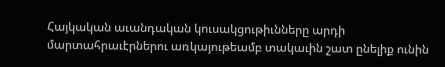Հայկական աւանդական կուսակցութիւնները արդի մարտահրաւէրներու առկայութեամբ տակաւին շատ ընելիք ունին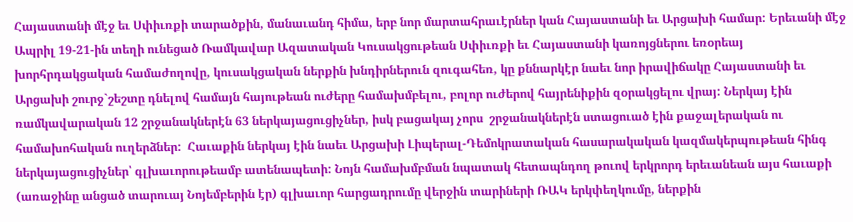Հայաստանի մէջ եւ Սփիւռքի տարածքին, մանաւանդ հիմա, երբ նոր մարտահրաւէրներ կան Հայաստանի եւ Արցախի համար: Երեւանի մէջ Ապրիլ 19-21-ին տեղի ունեցած Ռամկավար Ազատական Կուսակցութեան Սփիւռքի եւ Հայաստանի կառոյցներու եռօրեայ խորհրդակցական համաժողովը, կուսակցական ներքին խնդիրներուն զուգահեռ, կը քննարկէր նաեւ նոր իրավիճակը Հայաստանի եւ Արցախի շուրջ`շեշտը դնելով համայն հայութեան ուժերը համախմբելու, բոլոր ուժերով հայրենիքին զօրակցելու վրայ: Ներկայ էին ռամկավարական 12 շրջանակներէն 63 ներկայացուցիչներ, իսկ բացակայ չորս  շրջանակներէն ստացուած էին քաջալերական ու համախոհական ուղերձներ:  Հաւաքին ներկայ էին նաեւ Արցախի Լիպերալ-Դեմոկրատական հասարակական կազմակերպութեան հինգ ներկայացուցիչներ՝ գլխաւորութեամբ ատենապետի: Նոյն համախմբման նպատակ հետապնդող թուով երկրորդ երեւանեան այս հաւաքի (առաջինը անցած տարուայ Նոյեմբերին էր) գլխաւոր հարցադրումը վերջին տարիների ՌԱԿ երկփեղկումը, ներքին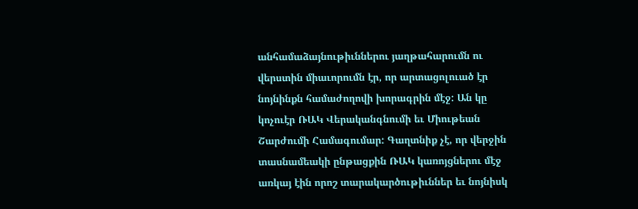անհամաձայնութիւններու յաղթահարումն ու վերստին միաւորումն էր, որ արտացոլուած էր նոյնինքն համաժողովի խորագրին մէջ: Ան կը կոչուէր ՌԱԿ Վերականգնումի եւ Միութեան Շարժումի Համագումար: Գաղտնիք չէ, որ վերջին տասնամեակի ընթացքին ՌԱԿ կառոյցներու մէջ առկայ էին որոշ տարակարծութիւններ եւ նոյնիսկ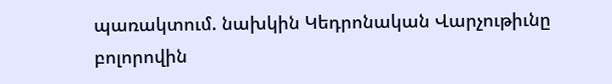պառակտում. նախկին Կեդրոնական Վարչութիւնը բոլորովին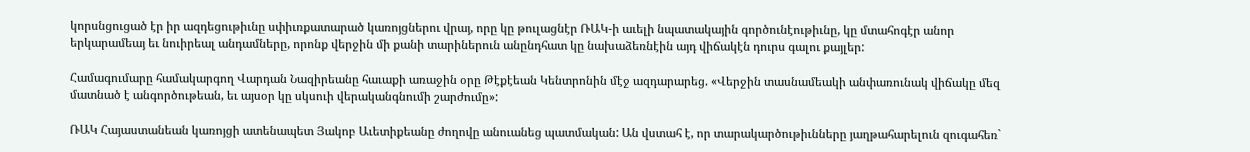կորսնցուցած էր իր ազդեցութիւնը սփիւռքատարած կառոյցներու վրայ, որը կը թուլացնէր ՌԱԿ-ի աւելի նպատակային գործունէութիւնը, կը մտահոգէր անոր երկարամեայ եւ նուիրեալ անդամները, որոնք վերջին մի քանի տարիներուն անընդհատ կը նախաձեռնէին այդ վիճակէն դուրս գալու քայլեր:

Համագումարը համակարգող Վարդան Նազիրեանը հաւաքի առաջին օրը Թէքէեան Կենտրոնին մէջ ազդարարեց. «Վերջին տասնամեակի անփառունակ վիճակը մեզ մատնած է անգործութեան, եւ այսօր կը սկսուի վերականգնումի շարժումը»:

ՌԱԿ Հայաստանեան կառոյցի ատենապետ Յակոբ Աւետիքեանը ժողովը անուանեց պատմական: Ան վստահ է, որ տարակարծութիւնները յաղթահարելուն զուգահեռ`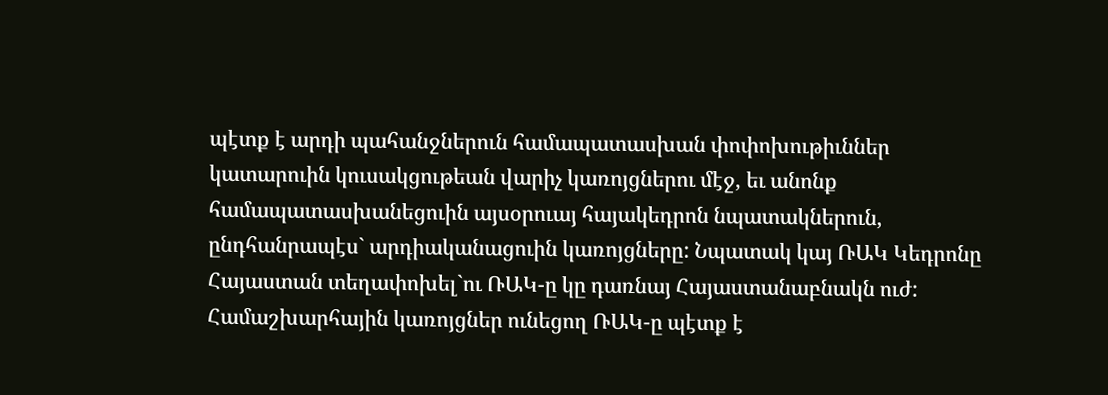պէտք է արդի պահանջներուն համապատասխան փոփոխութիւններ կատարուին կուսակցութեան վարիչ կառոյցներու մէջ, եւ անոնք համապատասխանեցուին այսօրուայ հայակեդրոն նպատակներուն, ընդհանրապէս` արդիականացուին կառոյցները: Նպատակ կայ ՌԱԿ Կեդրոնը Հայաստան տեղափոխել`ու ՌԱԿ-ը կը դառնայ Հայաստանաբնակն ուժ: Համաշխարհային կառոյցներ ունեցող ՌԱԿ-ը պէտք է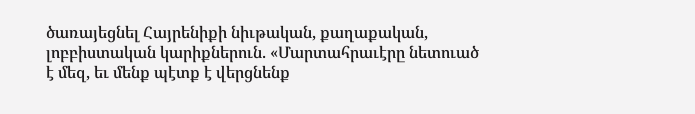ծառայեցնել Հայրենիքի նիւթական, քաղաքական, լոբբիստական կարիքներուն. «Մարտահրաւէրը նետուած է մեզ, եւ մենք պէտք է վերցնենք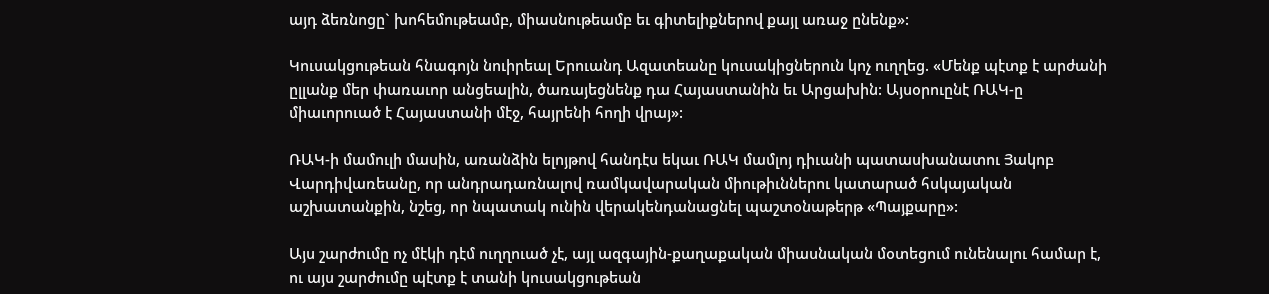այդ ձեռնոցը` խոհեմութեամբ, միասնութեամբ եւ գիտելիքներով քայլ առաջ ընենք»:

Կուսակցութեան հնագոյն նուիրեալ Երուանդ Ազատեանը կուսակիցներուն կոչ ուղղեց. «Մենք պէտք է արժանի ըլլանք մեր փառաւոր անցեալին, ծառայեցնենք դա Հայաստանին եւ Արցախին: Այսօրուընէ ՌԱԿ-ը միաւորուած է Հայաստանի մէջ, հայրենի հողի վրայ»:

ՌԱԿ-ի մամուլի մասին, առանձին ելոյթով հանդէս եկաւ ՌԱԿ մամլոյ դիւանի պատասխանատու Յակոբ Վարդիվառեանը, որ անդրադառնալով ռամկավարական միութիւններու կատարած հսկայական աշխատանքին, նշեց, որ նպատակ ունին վերակենդանացնել պաշտօնաթերթ «Պայքարը»:

Այս շարժումը ոչ մէկի դէմ ուղղուած չէ, այլ ազգային-քաղաքական միասնական մօտեցում ունենալու համար է, ու այս շարժումը պէտք է տանի կուսակցութեան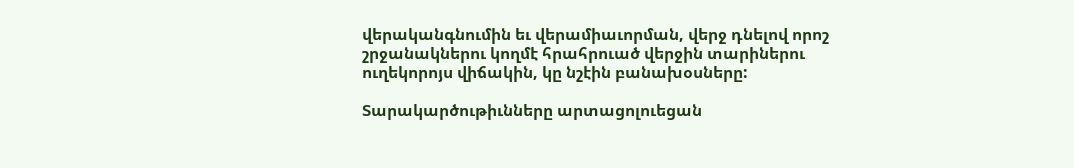վերականգնումին եւ վերամիաւորման, վերջ դնելով որոշ շրջանակներու կողմէ հրահրուած վերջին տարիներու ուղեկորոյս վիճակին, կը նշէին բանախօսները:

Տարակարծութիւնները արտացոլուեցան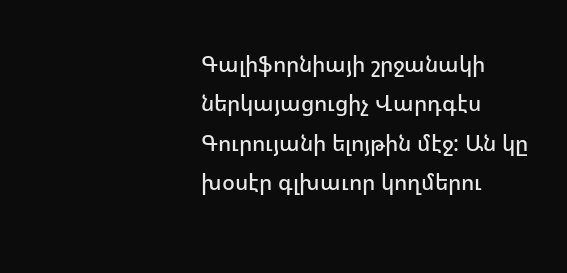Գալիֆորնիայի շրջանակի ներկայացուցիչ Վարդգէս Գուրույանի ելոյթին մէջ: Ան կը խօսէր գլխաւոր կողմերու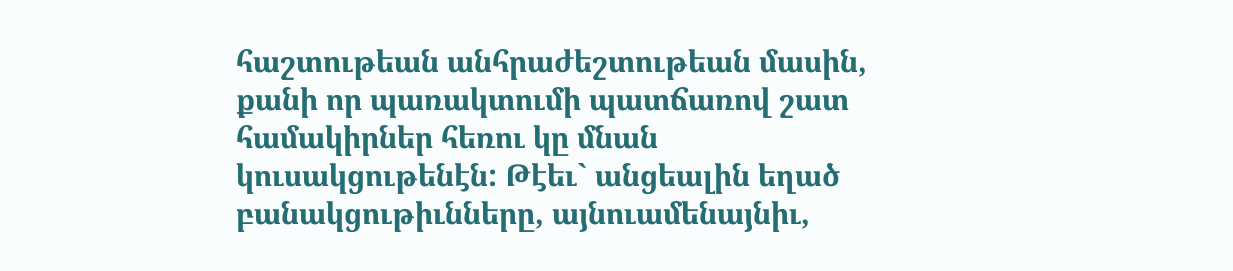հաշտութեան անհրաժեշտութեան մասին, քանի որ պառակտումի պատճառով շատ համակիրներ հեռու կը մնան կուսակցութենէն: Թէեւ` անցեալին եղած բանակցութիւնները, այնուամենայնիւ,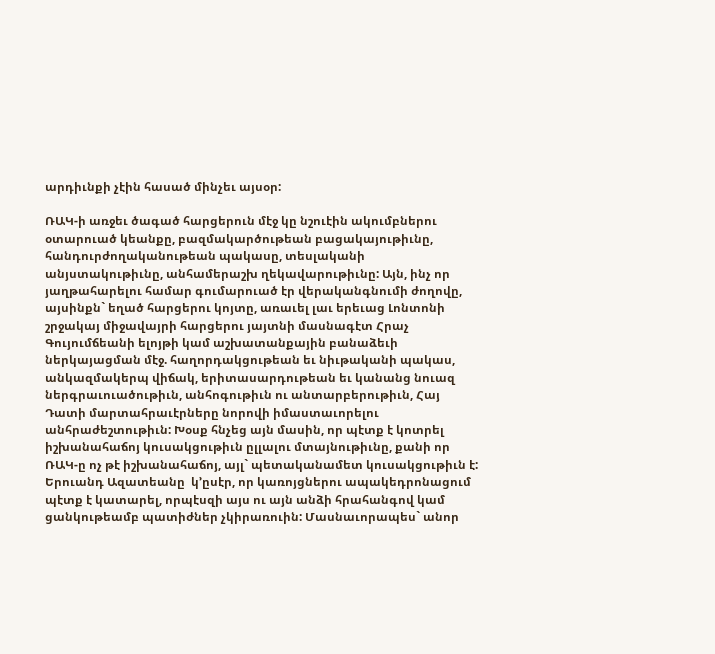արդիւնքի չէին հասած մինչեւ այսօր:

ՌԱԿ-ի առջեւ ծագած հարցերուն մէջ կը նշուէին ակումբներու օտարուած կեանքը, բազմակարծութեան բացակայութիւնը, հանդուրժողականութեան պակասը, տեսլականի անյստակութիւնը, անհամերաշխ ղեկավարութիւնը: Այն, ինչ որ յաղթահարելու համար գումարուած էր վերականգնումի ժողովը, այսինքն` եղած հարցերու կոյտը, առաւել լաւ երեւաց Լոնտոնի շրջակայ միջավայրի հարցերու յայտնի մասնագէտ Հրաչ Գույումճեանի ելոյթի կամ աշխատանքային բանաձեւի ներկայացման մէջ. հաղորդակցութեան եւ նիւթականի պակաս, անկազմակերպ վիճակ, երիտասարդութեան եւ կանանց նուազ ներգրաւուածութիւն, անհոգութիւն ու անտարբերութիւն, Հայ Դատի մարտահրաւէրները նորովի իմաստաւորելու անհրաժեշտութիւն: Խօսք հնչեց այն մասին, որ պէտք է կոտրել իշխանահաճոյ կուսակցութիւն ըլլալու մտայնութիւնը, քանի որ ՌԱԿ-ը ոչ թէ իշխանահաճոյ, այլ` պետականամետ կուսակցութիւն է: Երուանդ Ազատեանը  կ’ըսէր, որ կառոյցներու ապակեդրոնացում պէտք է կատարել, որպէսզի այս ու այն անձի հրահանգով կամ ցանկութեամբ պատիժներ չկիրառուին: Մասնաւորապես` անոր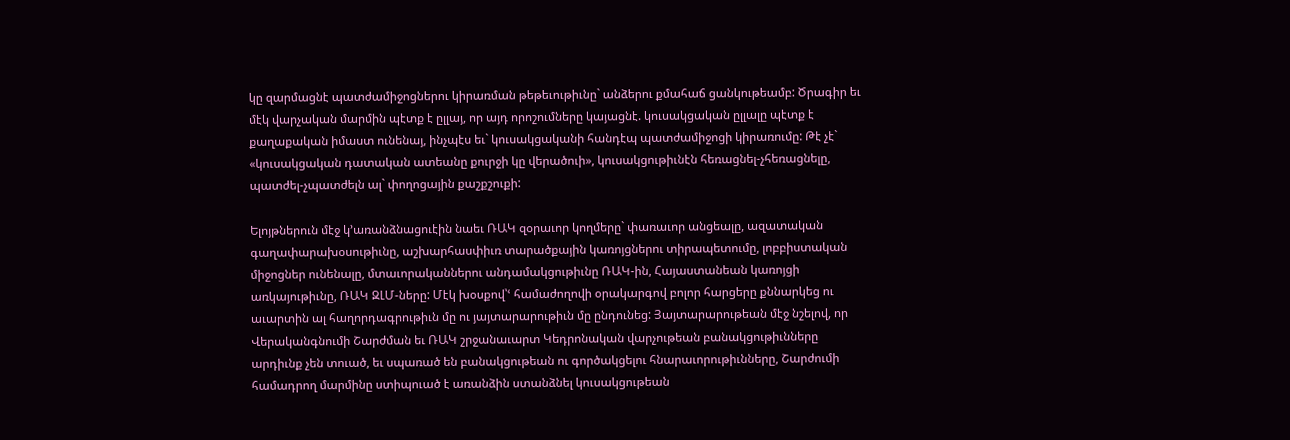կը զարմացնէ պատժամիջոցներու կիրառման թեթեւութիւնը` անձերու քմահաճ ցանկութեամբ: Ծրագիր եւ մէկ վարչական մարմին պէտք է ըլլայ, որ այդ որոշումները կայացնէ. կուսակցական ըլլալը պէտք է քաղաքական իմաստ ունենայ, ինչպէս եւ` կուսակցականի հանդէպ պատժամիջոցի կիրառումը: Թէ չէ` «կուսակցական դատական ատեանը քուրջի կը վերածուի», կուսակցութիւնէն հեռացնել-չհեռացնելը, պատժել-չպատժելն ալ` փողոցային քաշքշուքի:

Ելոյթներուն մէջ կ’առանձնացուէին նաեւ ՌԱԿ զօրաւոր կողմերը` փառաւոր անցեալը, ազատական գաղափարախօսութիւնը, աշխարհասփիւռ տարածքային կառոյցներու տիրապետումը, լոբբիստական միջոցներ ունենալը, մտաւորականներու անդամակցութիւնը ՌԱԿ-ին, Հայաստանեան կառոյցի առկայութիւնը, ՌԱԿ ԶԼՄ-ները: Մէկ խօսքով՝ՙ համաժողովի օրակարգով բոլոր հարցերը քննարկեց ու աւարտին ալ հաղորդագրութիւն մը ու յայտարարութիւն մը ընդունեց: Յայտարարութեան մէջ նշելով, որ Վերականգնումի Շարժման եւ ՌԱԿ շրջանաւարտ Կեդրոնական վարչութեան բանակցութիւնները արդիւնք չեն տուած, եւ սպառած են բանակցութեան ու գործակցելու հնարաւորութիւնները, Շարժումի համադրող մարմինը ստիպուած է առանձին ստանձնել կուսակցութեան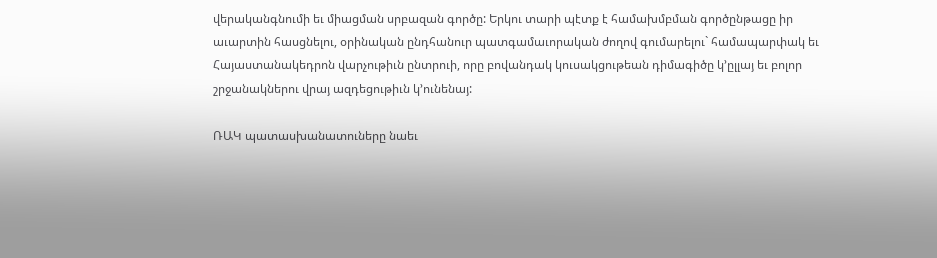վերականգնումի եւ միացման սրբազան գործը: Երկու տարի պէտք է համախմբման գործընթացը իր աւարտին հասցնելու, օրինական ընդհանուր պատգամաւորական ժողով գումարելու` համապարփակ եւ Հայաստանակեդրոն վարչութիւն ընտրուի, որը բովանդակ կուսակցութեան դիմագիծը կ’ըլլայ եւ բոլոր շրջանակներու վրայ ազդեցութիւն կ’ունենայ:

ՌԱԿ պատասխանատուները նաեւ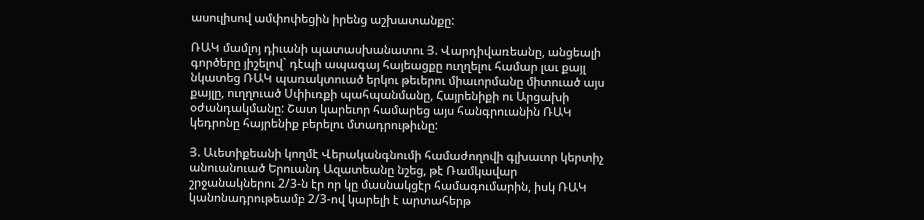ասուլիսով ամփոփեցին իրենց աշխատանքը:

ՌԱԿ մամլոյ դիւանի պատասխանատու Յ. Վարդիվառեանը, անցեալի գործերը յիշելով` դէպի ապագայ հայեացքը ուղղելու համար լաւ քայլ նկատեց ՌԱԿ պառակտուած երկու թեւերու միաւորմանը միտուած այս քայլը, ուղղուած Սփիւռքի պահպանմանը, Հայրենիքի ու Արցախի օժանդակմանը: Շատ կարեւոր համարեց այս հանգրուանին ՌԱԿ կեդրոնը հայրենիք բերելու մտադրութիւնը:

Յ. Աւետիքեանի կողմէ Վերականգնումի համաժողովի գլխաւոր կերտիչ անուանուած Երուանդ Ազատեանը նշեց, թէ Ռամկավար շրջանակներու 2/3-ն էր որ կը մասնակցէր համագումարին, իսկ ՌԱԿ կանոնադրութեամբ 2/3-ով կարելի է արտահերթ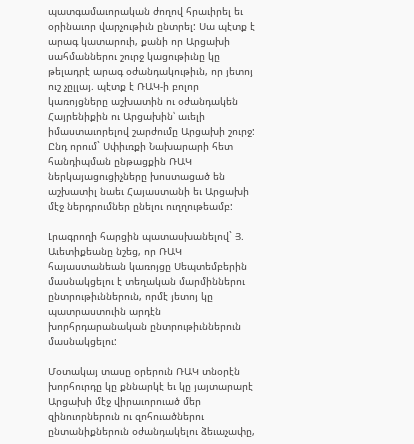պատգամաւորական ժողով հրաւիրել եւ օրինաւոր վարչութիւն ընտրել: Սա պէտք է արագ կատարուի, քանի որ Արցախի սահմաններու շուրջ կացութիւնը կը թելադրէ արագ օժանդակութիւն, որ յետոյ ուշ չըլլայ. պէտք է ՌԱԿ-ի բոլոր կառոյցները աշխատին ու օժանդակեն Հայրենիքին ու Արցախին՝ աւելի իմաստաւորելով շարժումը Արցախի շուրջ: Ընդ որում` Սփիւռքի Նախարարի հետ հանդիպման ընթացքին ՌԱԿ ներկայացուցիչները խոստացած են աշխատիլ նաեւ Հայաստանի եւ Արցախի մէջ ներդրումներ ընելու ուղղութեամբ:

Լրագրողի հարցին պատասխանելով` Յ. Աւետիքեանը նշեց, որ ՌԱԿ հայաստանեան կառոյցը Սեպտեմբերին մասնակցելու է տեղական մարմիններու ընտրութիւններուն, որմէ յետոյ կը պատրաստուին արդէն խորհրդարանական ընտրութիւններուն մասնակցելու:

Մօտակայ տասը օրերուն ՌԱԿ տնօրէն խորհուրդը կը քննարկէ եւ կը յայտարարէ  Արցախի մէջ վիրաւորուած մեր զինուորներուն ու զոհուածներու ընտանիքներուն օժանդակելու ձեւաչափը,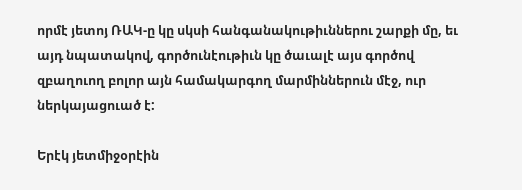որմէ յետոյ ՌԱԿ-ը կը սկսի հանգանակութիւններու շարքի մը, եւ այդ նպատակով, գործունէութիւն կը ծաւալէ այս գործով զբաղուող բոլոր այն համակարգող մարմիններուն մէջ, ուր ներկայացուած է:

Երէկ յետմիջօրէին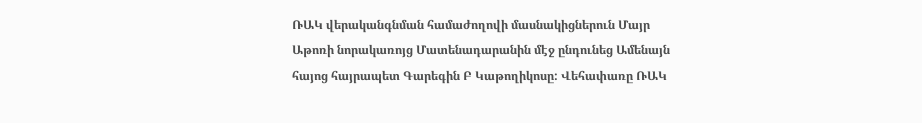ՌԱԿ վերականգնման համաժողովի մասնակիցներուն Մայր Աթոռի նորակառոյց Մատենադարանին մէջ ընդունեց Ամենայն հայոց հայրապետ Գարեգին Բ Կաթողիկոսը: Վեհափառը ՌԱԿ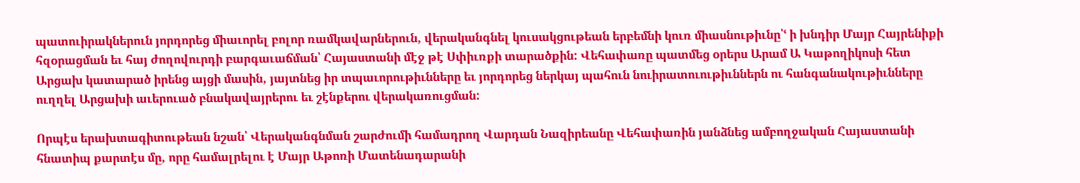պատուիրակներուն յորդորեց միաւորել բոլոր ռամկավարներուն, վերականգնել կուսակցութեան երբեմնի կուռ միասնութիւնը՝ՙ ի խնդիր Մայր Հայրենիքի հզօրացման եւ հայ ժողովուրդի բարգաւաճման՝ Հայաստանի մէջ թէ Սփիւռքի տարածքին: Վեհափառը պատմեց օրերս Արամ Ա Կաթողիկոսի հետ Արցախ կատարած իրենց այցի մասին, յայտնեց իր տպաւորութիւնները եւ յորդորեց ներկայ պահուն նուիրատուութիւններն ու հանգանակութիւնները ուղղել Արցախի աւերուած բնակավայրերու եւ շէնքերու վերակառուցման:

Որպէս երախտագիտութեան նշան՝ Վերականգնման շարժումի համադրող Վարդան Նազիրեանը Վեհափառին յանձնեց ամբողջական Հայաստանի հնատիպ քարտէս մը, որը համալրելու է Մայր Աթոռի Մատենադարանի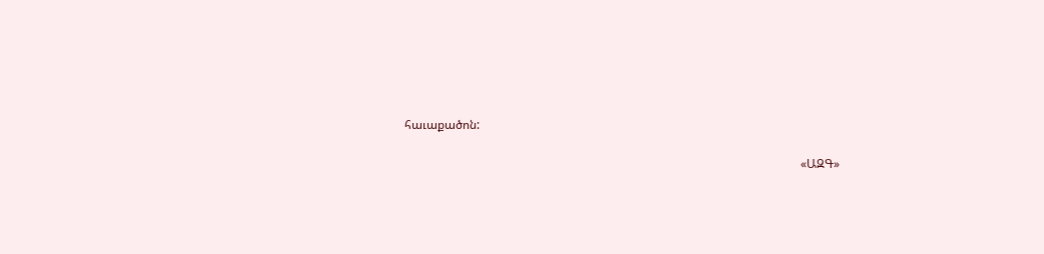հաւաքածոն:

                                                                                                                                    «ԱԶԳ»